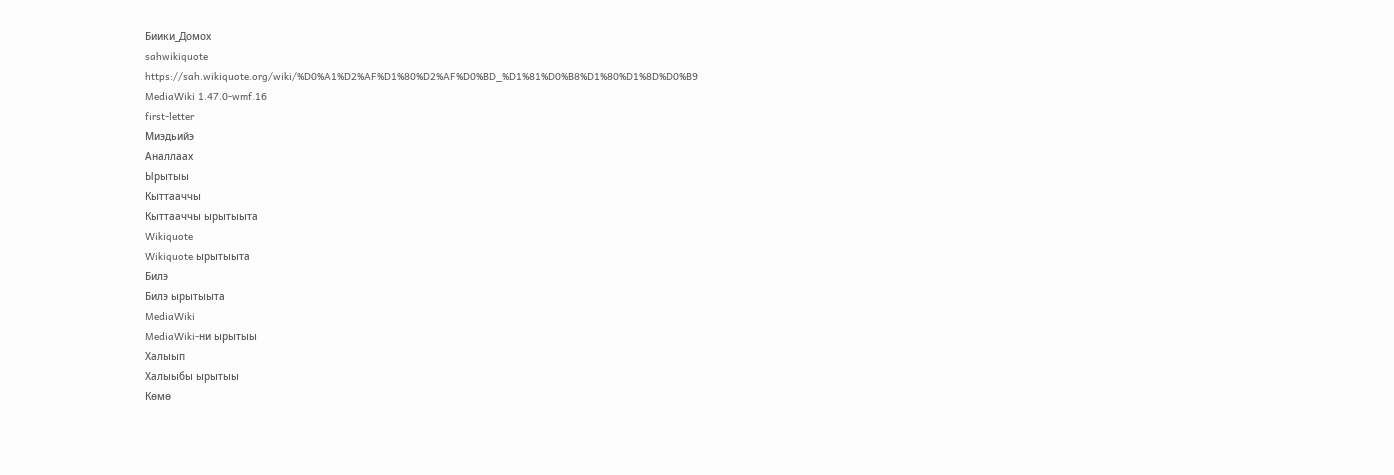Биики_Домох
sahwikiquote
https://sah.wikiquote.org/wiki/%D0%A1%D2%AF%D1%80%D2%AF%D0%BD_%D1%81%D0%B8%D1%80%D1%8D%D0%B9
MediaWiki 1.47.0-wmf.16
first-letter
Миэдьийэ
Аналлаах
Ырытыы
Кыттааччы
Кыттааччы ырытыыта
Wikiquote
Wikiquote ырытыыта
Билэ
Билэ ырытыыта
MediaWiki
MediaWiki-ни ырытыы
Халыып
Халыыбы ырытыы
Көмө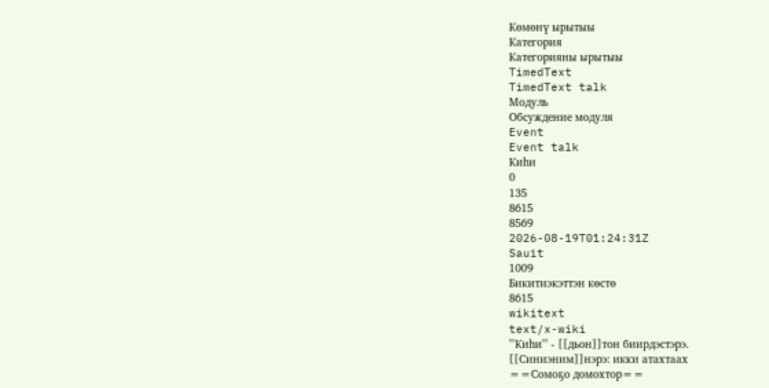Көмөнү ырытыы
Категория
Категорияны ырытыы
TimedText
TimedText talk
Модуль
Обсуждение модуля
Event
Event talk
Киһи
0
135
8615
8569
2026-08-19T01:24:31Z
Sauit
1009
Бикитиэкэттэн көстө
8615
wikitext
text/x-wiki
'''Киһи''' - [[дьон]]тон биирдэстэрэ.
[[Синиэним]]нэрэ: икки атахтаах
==Сомоҕо домохтор==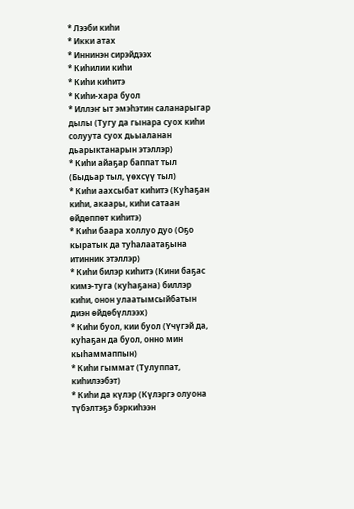* Лээби киһи
* Икки атах
* Иннинэн сирэйдээх
* Киһилии киһи
* Киһи киһитэ
* Киһи-хара буол
* Иллэҥ ыт эмэһэтин саланарыгар дылы (Тугу да гынара суох киһи солуута суох дьыаланан дьарыктанарын этэллэр)
* Киһи айаҕар баппат тыл (Быдьар тыл, үөхсүү тыл)
* Киһи аахсыбат киһитэ (Куһаҕан киһи, акаары, киһи сатаан өйдөппөт киһитэ)
* Киһи баара холлуо дуо (Оҕо кыратык да туһалаатаҕына итинник этэллэр)
* Киһи билэр киһитэ (Кини баҕас кимэ-туга (куһаҕана) биллэр киһи, онон улаатымсыйбатын диэн өйдөбүллээх)
* Киһи буол, кии буол (Үчүгэй да, куһаҕан да буол, онно мин кыһаммаппын)
* Киһи гыммат (Тулуппат, киһилээбэт)
* Киһи да күлэр (Күлэргэ олуона түбэлтэҕэ бэркиһээн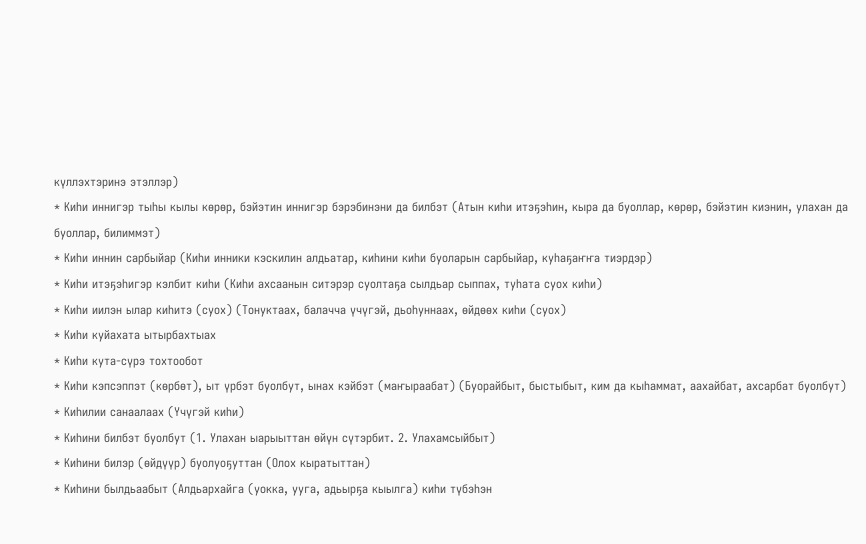күллэхтэринэ этэллэр)
* Киһи иннигэр тыһы кылы көрөр, бэйэтин иннигэр бэрэбинэни да билбэт (Атын киһи итэҕэһин, кыра да буоллар, көрөр, бэйэтин киэнин, улахан да буоллар, билиммэт)
* Киһи иннин сарбыйар (Киһи инники кэскилин алдьатар, киһини киһи буоларын сарбыйар, куһаҕаҥҥа тиэрдэр)
* Киһи итэҕэһигэр кэлбит киһи (Киһи ахсаанын ситэрэр суолтаҕа сылдьар сыппах, туһата суох киһи)
* Киһи иилэн ылар киһитэ (суох) (Тонуктаах, балачча үчүгэй, дьоһуннаах, өйдөөх киһи (суох)
* Киһи куйахата ытырбахтыах
* Киһи кута-сүрэ тохтообот
* Киһи кэпсэппэт (көрбөт), ыт үрбэт буолбут, ынах кэйбэт (маҥыраабат) (Буорайбыт, быстыбыт, ким да кыһаммат, аахайбат, ахсарбат буолбут)
* Киһилии санаалаах (Үчүгэй киһи)
* Киһини билбэт буолбут (1. Улахан ыарыыттан өйүн сүтэрбит. 2. Улахамсыйбыт)
* Киһини билэр (өйдүүр) буолуоҕуттан (Олох кыратыттан)
* Киһини былдьаабыт (Алдьархайга (уокка, ууга, адьырҕа кыылга) киһи түбэһэн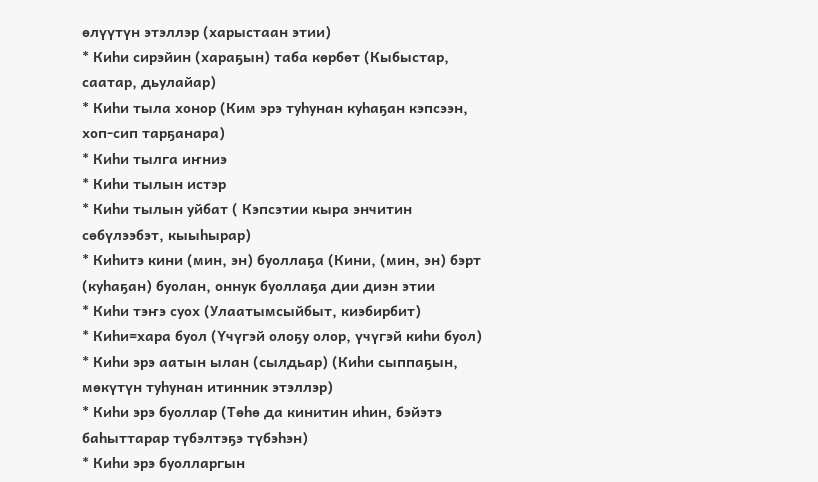өлүүтүн этэллэр (харыстаан этии)
* Киһи сирэйин (хараҕын) таба көрбөт (Кыбыстар, саатар, дьулайар)
* Киһи тыла хонор (Ким эрэ туһунан куһаҕан кэпсээн, хоп-сип тарҕанара)
* Киһи тылга иҥниэ
* Киһи тылын истэр
* Киһи тылын уйбат ( Кэпсэтии кыра энчитин сөбүлээбэт, кыыһырар)
* Киһитэ кини (мин, эн) буоллаҕа (Кини, (мин, эн) бэрт (куһаҕан) буолан, оннук буоллаҕа дии диэн этии
* Киһи тэҥэ суох (Улаатымсыйбыт, киэбирбит)
* Киһи=хара буол (Үчүгэй олоҕу олор, үчүгэй киһи буол)
* Киһи эрэ аатын ылан (сылдьар) (Киһи сыппаҕын, мөкүтүн туһунан итинник этэллэр)
* Киһи эрэ буоллар (Төһө да кинитин иһин, бэйэтэ баһыттарар түбэлтэҕэ түбэһэн)
* Киһи эрэ буолларгын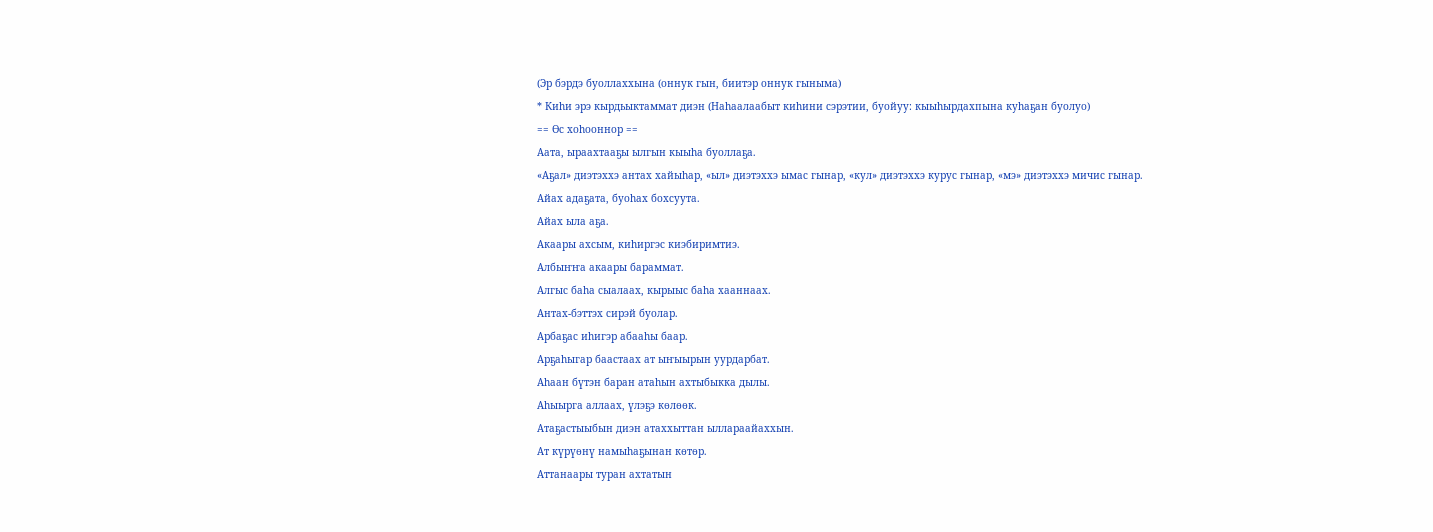(Эр бэрдэ буоллаххына (оннук гын, биитэр оннук гыныма)
* Киһи эрэ кырдьыктаммат диэн (Наһаалаабыт киһини сэрэтии, буойуу: кыыһырдахпына куһаҕан буолуо)
== Өс хоһооннор ==
Аата, ыраахтааҕы ылгын кыыһа буоллаҕа.
«Аҕал» диэтэххэ антах хайыһар, «ыл» диэтэххэ ымас гынар, «кул» диэтэххэ курус гынар, «мэ» диэтэххэ мичис гынар.
Айах адаҕата, буоһах бохсуута.
Айах ыла аҕа.
Акаары ахсым, киһиргэс киэбиримтиэ.
Албыҥҥа акаары бараммат.
Алгыс баһа сыалаах, кырыыс баһа хааннаах.
Антах-бэттэх сирэй буолар.
Арбаҕас иһигэр абааһы баар.
Арҕаһыгар баастаах ат ыҥыырын уурдарбат.
Аһаан бүтэн баран атаһын ахтыбыкка дылы.
Аһыырга аллаах, үлэҕэ көлөөк.
Атаҕастыыбын диэн атаххыттан ыллараайаххын.
Ат күрүөнү намыһаҕынан көтөр.
Аттанаары туран ахтатын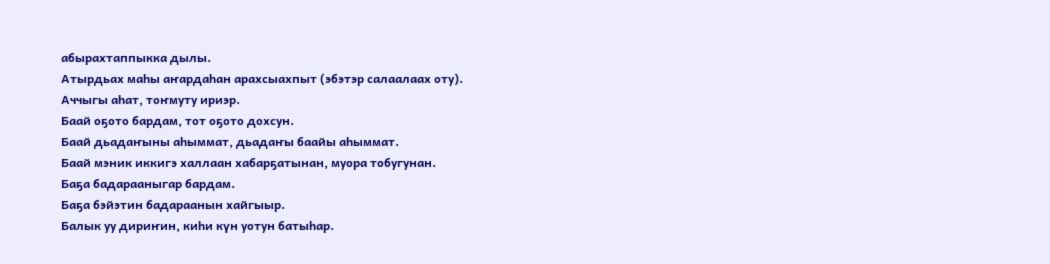абырахтаппыкка дылы.
Атырдьах маһы аҥардаһан арахсыахпыт (эбэтэр салаалаах оту).
Аччыгы аһат, тоҥмуту ириэр.
Баай оҕото бардам, тот оҕото дохсун.
Баай дьадаҥыны аһыммат, дьадаҥы баайы аһыммат.
Баай мэник иккигэ халлаан хабарҕатынан, муора тобугунан.
Баҕа бадарааныгар бардам.
Баҕа бэйэтин бадараанын хайгыыр.
Балык уу дириҥин, киһи күн уотун батыһар.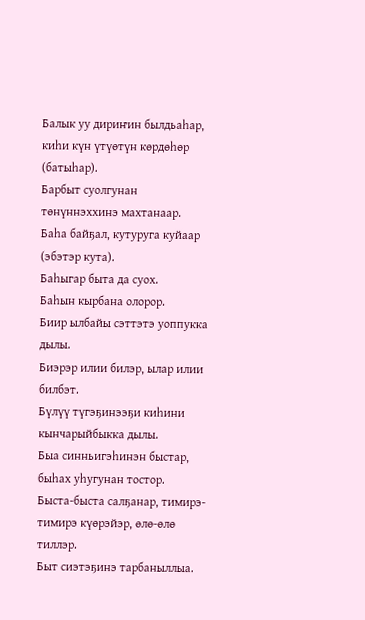Балык уу дириҥин былдьаһар, киһи күн үтүөтүн көрдөһөр (батыһар).
Барбыт суолгунан төнүннэххинэ махтанаар.
Баһа байҕал, кутуруга куйаар (эбэтэр кута).
Баһыгар быта да суох.
Баһын кырбана олорор.
Биир ылбайы сэттэтэ уоппукка дылы.
Биэрэр илии билэр, ылар илии билбэт.
Бүлүү түгэҕинээҕи киһини кынчарыйбыкка дылы.
Быа синньигэһинэн быстар, быһах уһугунан тостор.
Быста-быста салҕанар, тимирэ-тимирэ күөрэйэр, өлө-өлө тиллэр.
Быт сиэтэҕинэ тарбаныллыа.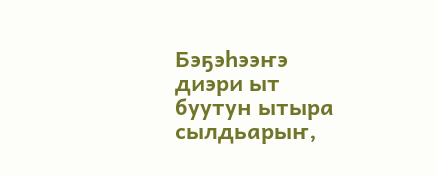Бэҕэһээҥэ диэри ыт буутун ытыра сылдьарыҥ,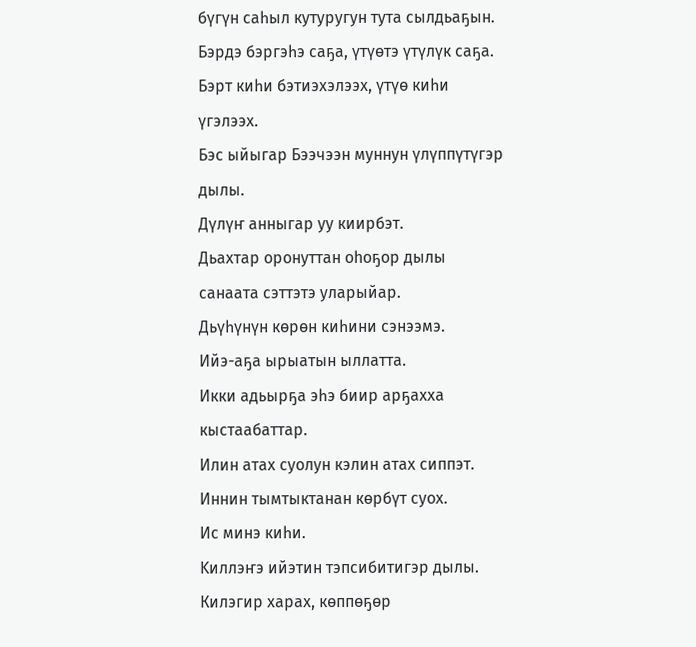бүгүн саһыл кутуругун тута сылдьаҕын.
Бэрдэ бэргэһэ саҕа, үтүөтэ үтүлүк саҕа.
Бэрт киһи бэтиэхэлээх, үтүө киһи үгэлээх.
Бэс ыйыгар Бээчээн муннун үлүппүтүгэр дылы.
Дүлүҥ анныгар уу киирбэт.
Дьахтар оронуттан оhоҕор дылы санаата сэттэтэ уларыйар.
Дьүһүнүн көрөн киһини сэнээмэ.
Ийэ-аҕа ырыатын ыллатта.
Икки адьырҕа эһэ биир арҕахха кыстаабаттар.
Илин атах суолун кэлин атах сиппэт.
Иннин тымтыктанан көрбүт суох.
Ис минэ киһи.
Kиллэҥэ ийэтин тэпсибитигэр дылы.
Килэгир харах, көппөҕөр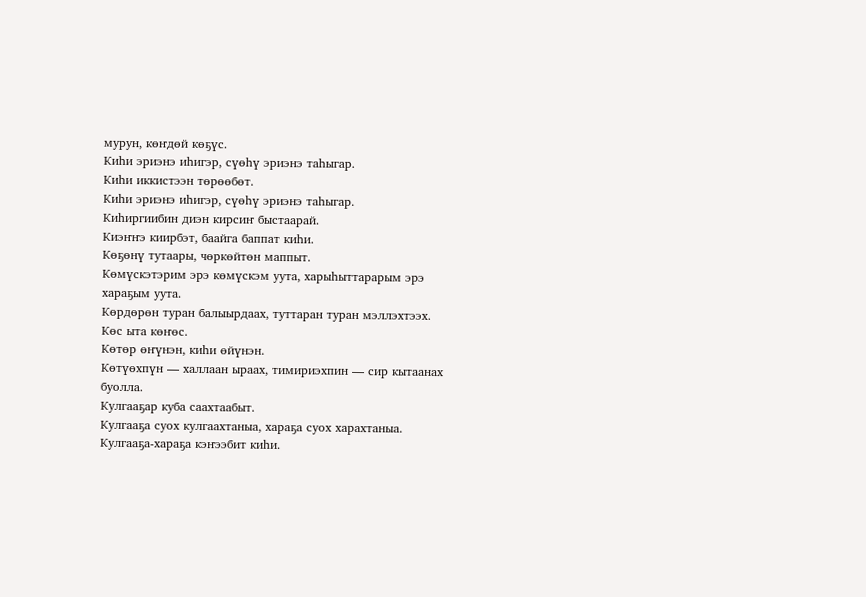мурун, көҥдөй көҕүс.
Киһи эриэнэ иһигэр, сүөһү эриэнэ таһыгар.
Киһи иккистээн төрөөбөт.
Киһи эриэнэ иһигэр, сүөһү эриэнэ таһыгар.
Киһиргиибин диэн кирсиҥ быстаарай.
Киэҥҥэ киирбэт, баайга баппат киһи.
Көҕөнү тутаары, чөркөйтөн маппыт.
Көмүскэтэрим эрэ көмүскэм уута, харыһыттарарым эрэ хараҕым уута.
Көрдөрөн туран балыырдаах, туттаран туран мэллэхтээх.
Көс ыта көҥөс.
Көтөр өҥүнэн, киhи өйүнэн.
Көтүөхпүн — халлаан ыраах, тимириэхпин — сир кытаанах буолла.
Кулгааҕар куба саахтаабыт.
Кулгааҕа суох кулгаахтаныа, хараҕа суох харахтаныа.
Кулгааҕа-хараҕа кэҥээбит киһи.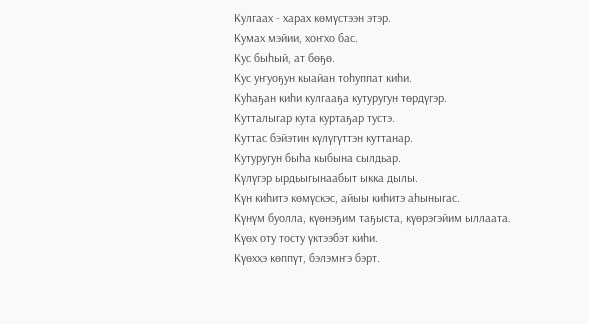Кулгаах - харах көмүстээн этэр.
Kумах мэйии, хоҥхо бас.
Кус быһый, ат бөҕө.
Кус уҥуоҕун кыайан тоһуппат киһи.
Куһаҕан киһи кулгааҕа кутуругун төрдүгэр.
Кутталыгар кута куртаҕар тустэ.
Куттас бэйэтин күлүгүттэн куттанар.
Кутуругун быһа кыбына сылдьар.
Күлүгэр ырдьыгынаабыт ыкка дылы.
Күн киһитэ көмүскэс, айыы киһитэ аһыныгас.
Күнүм буолла, күөнэҕим таҕыста, күөрэгэйим ыллаата.
Күөх оту тосту үктээбэт киһи.
Күөххэ көппүт, бэлэмҥэ бэрт.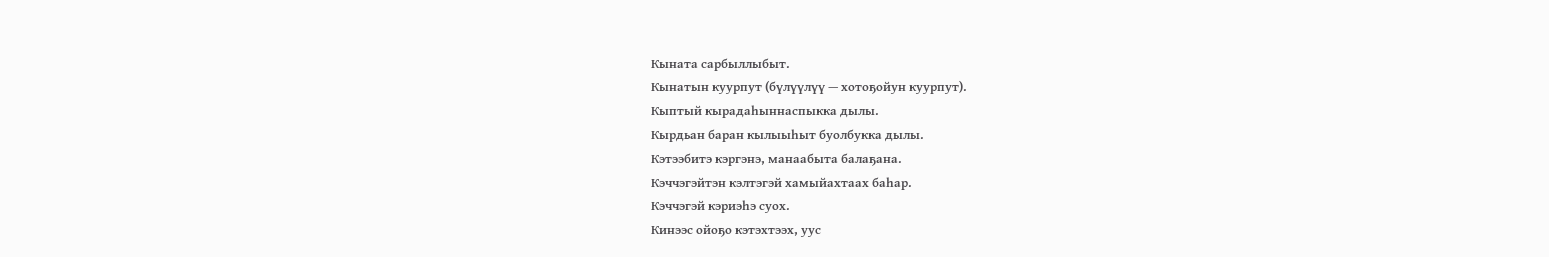Кыната сарбыллыбыт.
Кынатын куурпут (бүлүүлүү — хотоҕойун куурпут).
Кыптый кырадаһыннаспыкка дылы.
Кырдьан баран кылыыһыт буолбукка дылы.
Кэтээбитэ кэргэнэ, манаабыта балаҕана.
Кэччэгэйтэн кэлтэгэй хамыйахтаах баһар.
Кэччэгэй кэриэһэ суох.
Кинээс ойоҕо кэтэхтээх, уус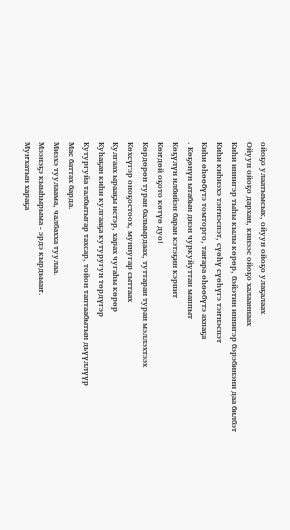ойоҕо улаатымсык, ойуун ойоҕо улаҕалаах
Ойуун ойоҕо дархан, кинээс ойоҕо халааннаах
Киһи иннигэр тыһы кылы көрөр, бэйэтин иннигэр бэрэбинэни даа билбэт
Киһи киһиэхэ тэҥнэспэт, сүөһү сүөһүгэ тэҥнэспэт
Киһи өһөөбүтэ томторго, таҥара өһөөбүтэ ахпаҕа
. Көҕөнүн ытабын диэн чуркуйуттан маппыт
Көҕүлүн илбийэн баран кэтэҕин кэрпит
Көҥдөй оҕото көтүө дуо!
Көрдөрөн туран балыырдаах, туттаран туран мэллэхтээх
Көхсүгэр оноҕостоох, муннугар сыттаах
Кулгаах ырааҕы истэр, харах чугаһы көрөр
Куһаҕан киһи кулгааҕа кутуругун төрдүгэр
Кутургуйа талбытыгар тахсар, тойон таптаабытын дьүүллүүр
Маc баттах барда.
Миэхэ туулаама, чалбахха туулаа.
Мээнэҕэ кыыһырыма - эрдэ кырдьыаҥ.
Муҥхатын хараҕа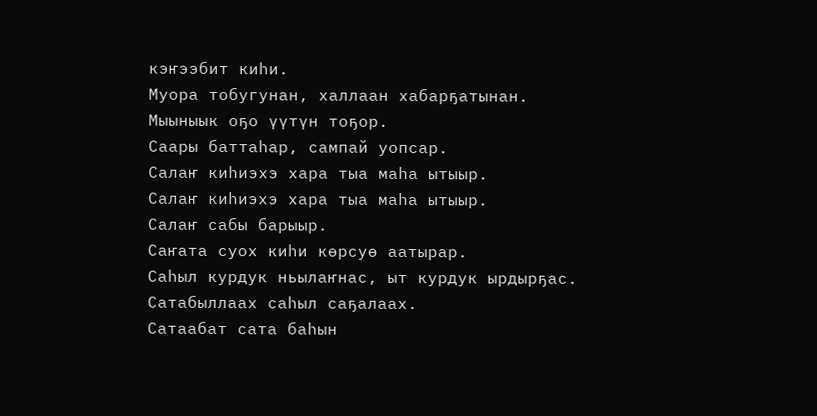кэҥээбит киһи.
Муора тобугунан, халлаан хабарҕатынан.
Мыыныык оҕо үүтүн тоҕор.
Саары баттаһар, сампай уопсар.
Салаҥ киһиэхэ хара тыа маһа ытыыр.
Салаҥ киһиэхэ хара тыа маһа ытыыр.
Салаҥ сабы барыыр.
Саҥата суох киһи көрсуө аатырар.
Саһыл курдук ньылаҥнас, ыт курдук ырдырҕас.
Сатабыллаах саһыл саҕалаах.
Сатаабат сата баһын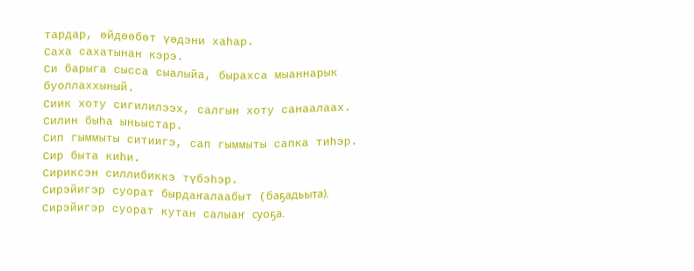тардар, өйдөөбөт үөдэни хаһар.
Саха сахатынан кэрэ.
Си барыга сысса сыалыйа, бырахса мыаннарык буоллаххыный.
Сиик хоту сигилилээх, салгын хоту санаалаах.
Силин быһа ыньыстар.
Сип гыммыты ситиигэ, сап гыммыты сапка тиһэр.
Сир быта киһи.
Сириксэн силлибиккэ түбэһэр.
Сирэйигэр суорат бырдаҥалаабыт (баҕадьыта).
Сирэйигэр суорат кутан салыаҥ суоҕа.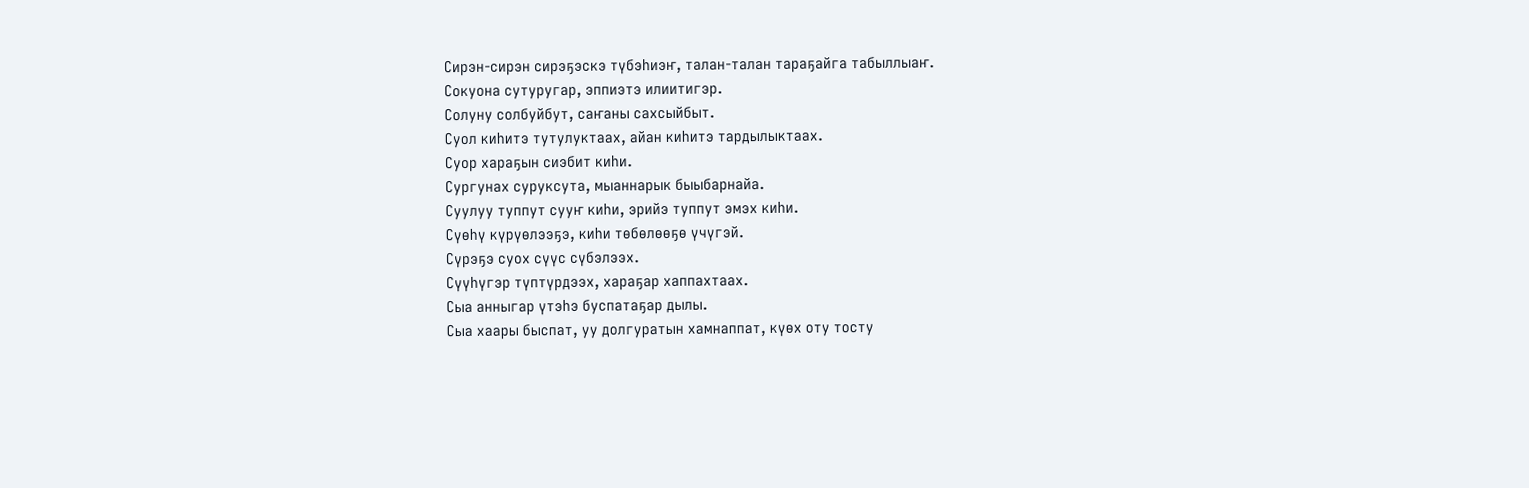Сирэн-сирэн сирэҕэскэ түбэһиэҥ, талан-талан тараҕайга табыллыаҥ.
Сокуона сутуругар, эппиэтэ илиитигэр.
Солуну солбуйбут, саҥаны сахсыйбыт.
Суол киһитэ тутулуктаах, айан киһитэ тардылыктаах.
Суор хараҕын сиэбит киһи.
Сургунах суруксута, мыаннарык быыбарнайа.
Суулуу туппут сууҥ киһи, эрийэ туппут эмэх киһи.
Сүөһү күрүөлээҕэ, киһи төбөлөөҕө үчүгэй.
Сүрэҕэ суох сүүс сүбэлээх.
Сүүһүгэр түптүрдээх, хараҕар хаппахтаах.
Сыа анныгар үтэһэ буспатаҕар дылы.
Сыа хаары быспат, уу долгуратын хамнаппат, күөх оту тосту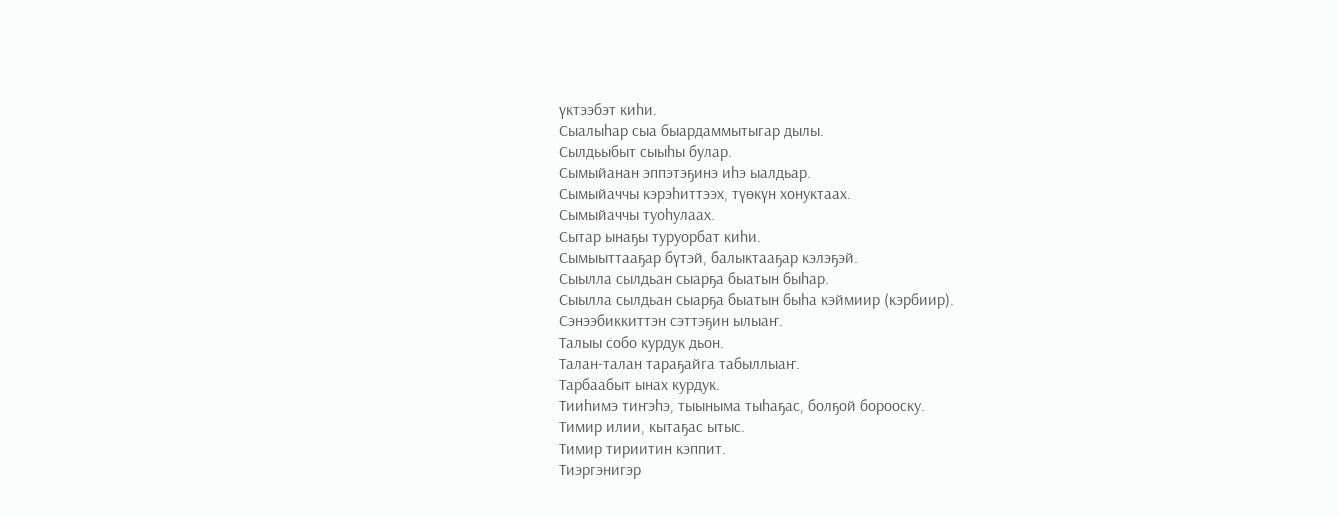үктээбэт киһи.
Сыалыһар сыа быардаммытыгар дылы.
Сылдьыбыт сыыһы булар.
Сымыйанан эппэтэҕинэ иһэ ыалдьар.
Сымыйаччы кэрэһиттээх, түөкүн хонуктаах.
Сымыйаччы туоһулаах.
Сытар ынаҕы туруорбат киһи.
Сымыыттааҕар бүтэй, балыктааҕар кэлэҕэй.
Сыылла сылдьан сыарҕа быатын быhар.
Сыылла сылдьан сыарҕа быатын быһа кэймиир (кэрбиир).
Сэнээбиккиттэн сэттэҕин ылыаҥ.
Талыы собо курдук дьон.
Талан-талан тараҕайга табыллыаҥ.
Тарбаабыт ынах курдук.
Тииһимэ тиҥэһэ, тыыныма тыһаҕас, болҕой борооску.
Тимир илии, кытаҕас ытыс.
Тимир тириитин кэппит.
Тиэргэнигэр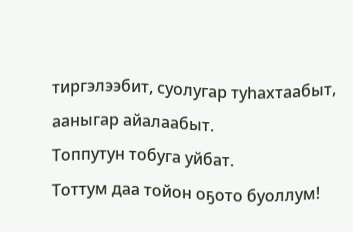тиргэлээбит, суолугар туһахтаабыт, ааныгар айалаабыт.
Топпутун тобуга уйбат.
Тоттум даа тойон оҕото буоллум!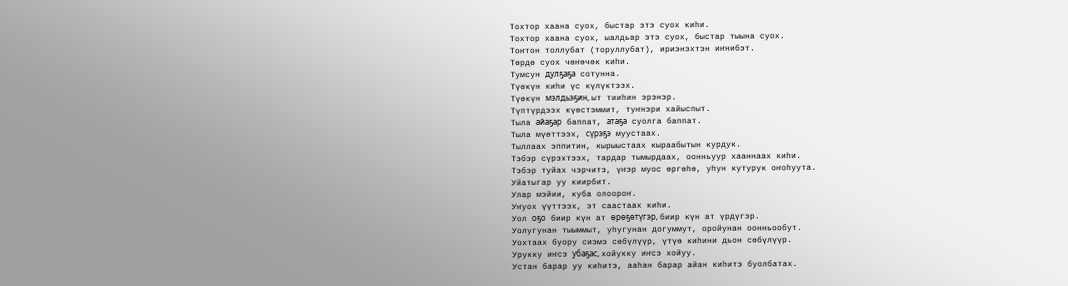Тохтор хаана суох, быстар этэ суох киһи.
Тохтор хаана суох, ыалдьар этэ суох, быстар тыына суох.
Тоҥтон толлубат (торуллубат), ириэнэхтэн иҥнибэт.
Төрдө суох чөҥөчөк киһи.
Тумсун дулҕаҕа сотунна.
Түөкүн киһи үс күлүктээх.
Түөкүн мэлдьэҕин, ыт тииһин эрэнэр.
Түптүрдээх күөстэммит, туҥнэри хайыспыт.
Тыла айаҕар баппат, атаҕа суолга баппат.
Тыла мүөттээх, сүрэҕэ муустаах.
Тыллаах эппитин, кырыыстаах кыраабытын курдук.
Тэбэр сүрэхтээх, тардар тымырдаах, оонньуур хааннаах киһи.
Тэбэр туйах чэрчитэ, үҥэр муос өргөһө, уһун кутурук оҥоһуута.
Уйатыгар уу киирбит.
Улар мэйии, куба олоороҥ.
Уҥуох үүттээх, эт саастаах киһи.
Уол оҕо биир күн ат өрөҕөтүгэр, биир күн ат үрдүгэр.
Уолугунан тыыммыт, уһугунан догуммут, оройунан оонньообут.
Уохтаах буору сиэмэ сөбүлүүр, үтүө киһини дьон сөбүлүүр.
Урукку иҥсэ убаҕас, хойукку иҥсэ хойуу.
Устан барар уу киһитэ, ааһан барар айан киһитэ буолбатах.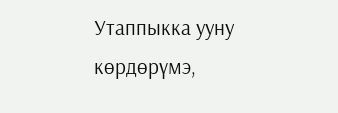Утаппыкка ууну көрдөрүмэ,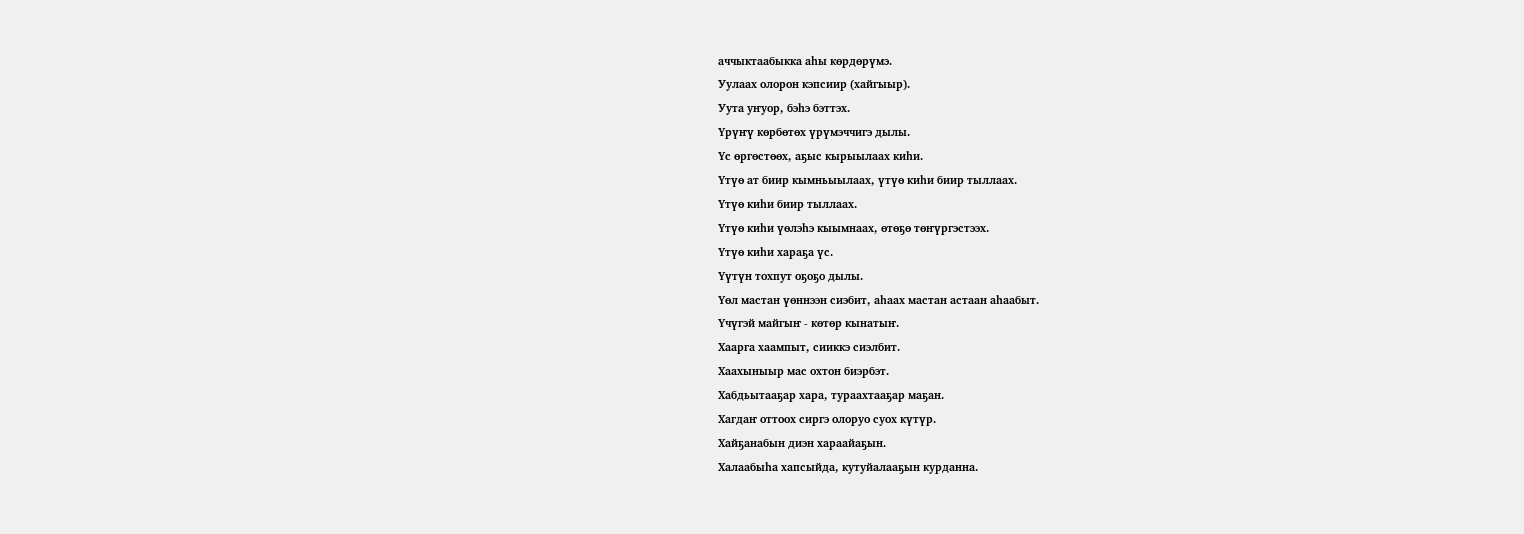аччыктаабыкка аһы көрдөрүмэ.
Уулаах олорон кэпсиир (хайгыыр).
Уута уҥуор, бэһэ бэттэх.
Үрүҥү көрбөтөх үрүмэччигэ дылы.
Үс өргөстөөх, аҕыс кырыылаах киһи.
Үтүө ат биир кымньыылаах, үтүө киһи биир тыллаах.
Үтүө киһи биир тыллаах.
Үтүө киһи үөлэһэ кыымнаах, өтөҕө төҥүргэстээх.
Үтүө киһи хараҕа үс.
Үүтүн тохпут оҕоҕо дылы.
Үөл мастан үөннээн сиэбит, аһаах мастан астаан аһаабыт.
Үчүгэй майгыҥ - көтөр кынатыҥ.
Хаарга хаампыт, сииккэ сиэлбит.
Хаахыныыр мас охтон биэрбэт.
Хабдьытааҕар хара, тураахтааҕар маҕан.
Хагдаҥ оттоох сиргэ олоруо суох күтүр.
Хайҕанабын диэн хараайаҕын.
Халаабыһа хапсыйда, кутуйалааҕын курданна.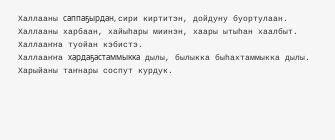Халлааны саппаҕырдан, сири киртитэн, дойдуну буортулаан.
Халлааны харбаан, хайыһары миинэн, хаары ытыһан хаалбыт.
Халлааҥҥа туойан кэбистэ.
Халлааҥҥа хардаҕастаммыкка дылы, былыкка быһахтаммыкка дылы.
Харыйаны таҥнары соспут курдук.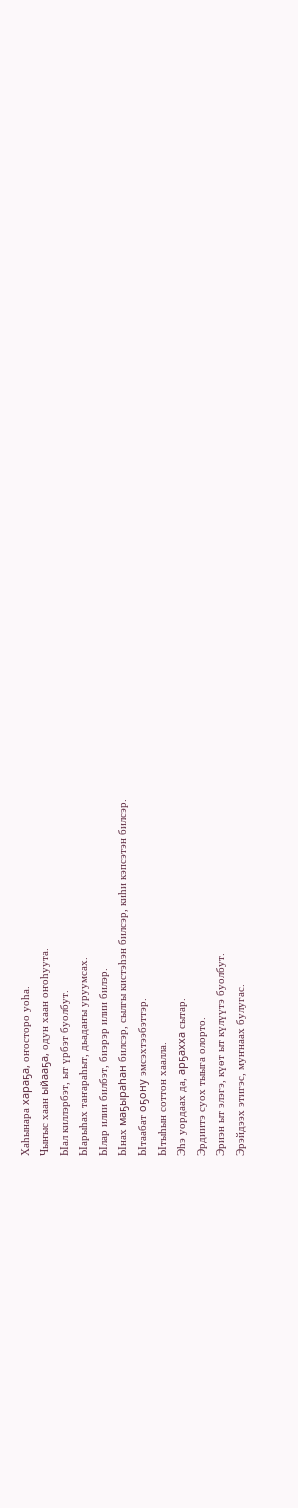Хаһынара хараҕа, оҥосторо уоһа.
Чыҥыс хаан ыйааҕа, одун хаан оҥоһуута.
Ыал киллэрбэт, ыт үрбэт буолбут.
Ыарыһах таҥараһыт, дьадаҥы уруумсах.
Ылар илии билбэт, биэрэр илии билэр.
Ынах маҕыраһан билсэр, сылгы кистэһэн билсэр, киһи кэпсэтэн билсэр.
Ытаабат оҕону эмсэхтээбэттэр.
Ытыһын соттон хаалла.
Эһэ уордаах да, арҕахха сытар.
Эрдиитэ суох тыыга олорто.
Эриэн ыт элэгэ, күөт ыт күлүүтэ буолбут.
Эрэйдээх этигэс, муҥнаах булугас.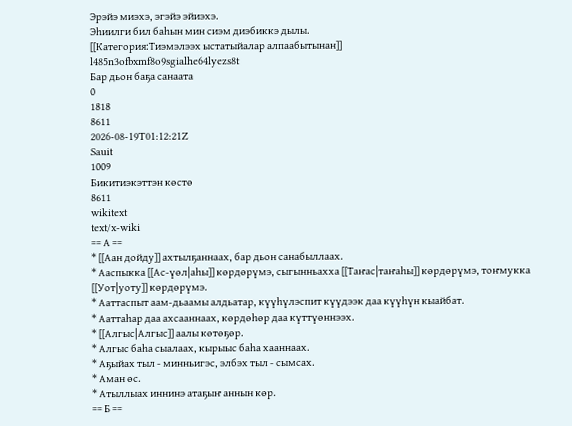Эрэйэ миэхэ, эгэйэ эйиэхэ.
Эһиилги бил баһын мин сиэм диэбиккэ дылы.
[[Категория:Тиэмэлээх ыстатыйалар алпаабытынан]]
l485n3ofbxmf8o9sgialhe64lyezs8t
Бар дьон баҕа санаата
0
1818
8611
2026-08-19T01:12:21Z
Sauit
1009
Бикитиэкэттэн көстө
8611
wikitext
text/x-wiki
== А ==
* [[Аан дойду]] ахтылҕаннаах, бар дьон санабыллаах.
* Ааспыкка [[Ас-үөл|аһы]] көрдөрүмэ, сыгынньахха [[Таҥас|таҥаһы]] көрдөрүмэ, тоҥмукка [[Уот|уоту]] көрдөрүмэ.
* Ааттаспыт аам-дьаамы алдьатар, күүһүлэспит күүдээк даа күүһүн кыайбат.
* Ааттаһар даа ахсааннаах, көрдөһөр даа күттүөннээх.
* [[Алгыс|Алгыс]] аалы көтөҕөр.
* Алгыс баһа сыалаах, кырыыс баһа хааннаах.
* Аҕыйах тыл - минньигэс, элбэх тыл - сымсах.
* Аман өс.
* Атыллыах иннинэ атаҕыҥ аннын көр.
== Б ==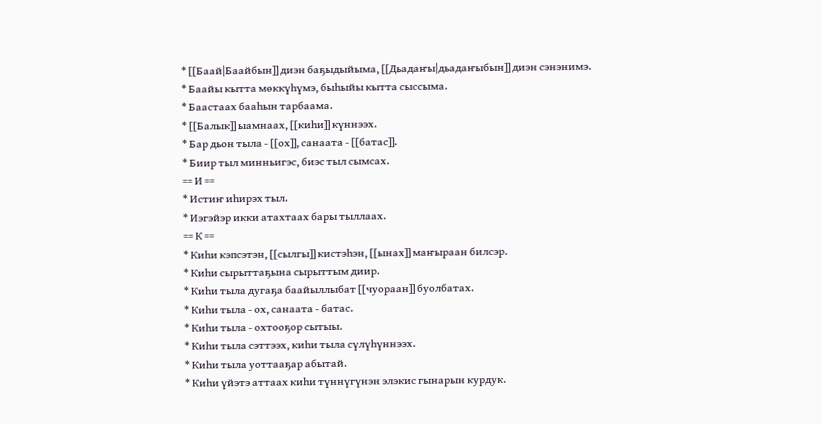* [[Баай|Баайбын]] диэн баҕыдыйыма, [[Дьадаҥы|дьадаҥыбын]] диэн сэнэнимэ.
* Баайы кытта мөккүһүмэ, быһыйы кытта сыссыма.
* Баастаах бааһын тарбаама.
* [[Балык]] ыамнаах, [[киһи]] күннээх.
* Бар дьон тыла - [[ох]], санаата - [[батас]].
* Биир тыл минньигэс, биэс тыл сымсах.
== И ==
* Истиҥ иһирэх тыл.
* Иэгэйэр икки атахтаах бары тыллаах.
== К ==
* Киһи кэпсэтэн, [[сылгы]] кистэһэн, [[ынах]] маҥыраан билсэр.
* Киһи сырыттаҕына сырыттым диир.
* Киһи тыла дугаҕа баайыллыбат [[чуораан]] буолбатах.
* Киһи тыла - ох, санаата - батас.
* Киһи тыла - охтооҕор сытыы.
* Киһи тыла сэттээх, киһи тыла сүлүһүннээх.
* Киһи тыла уоттааҕар абытай.
* Киһи үйэтэ аттаах киһи түннүгүнэн элэкис гынарын курдук.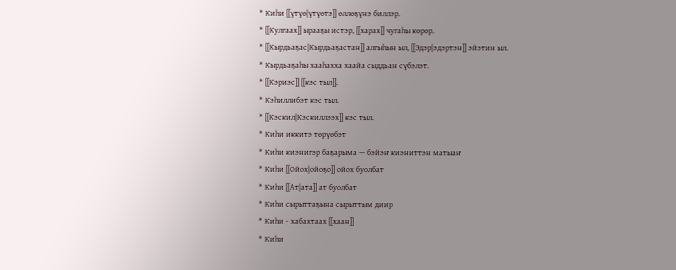* Киһи [[үтүө|үтүөтэ]] өллөҕүнэ биллэр.
* [[Кулгаах]] ырааҕы истэр, [[харах]] чугаһы көрөр.
* [[Кырдьаҕас|Кырдьаҕастан]] алгыһын ыл, [[Эдэр|эдэртэн]] эйэтин ыл.
* Кырдьаҕаһы хааһахха хаайа сыддьан сүбэлэт.
* [[Кэриэс]] [[кэс тыл]].
* Кэһиллибэт кэс тыл.
* [[Кэскил|Кэскиллээх]] кэс тыл.
* Киһи иккитэ төрүөбэт
* Киһи киэнигэр баҕарыма — бэйэҥ киэниттэн матыаҥ
* Киһи [[Ойох|ойоҕо]] ойох буолбат
* Киһи [[Ат|ата]] ат буолбат
* Киһи сырыттаҕына сырыттым диир
* Киһи - хабахтаах [[хаан]]
* Киһи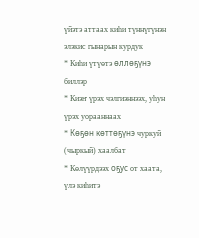үйэтэ аттаах киһи түннүгүнэн элэкис гынарын курдук
* Киһи үтүөтэ өллөҕүнэ биллэр
* Киэҥ үрэх чэлгиэннээх, уһун үрэх уорааннаах
* Көҕөн көттөҕүнэ чуркуй (чыркый) хаалбат
* Көлүүрдээх оҕус от хаата, үлэ киһитэ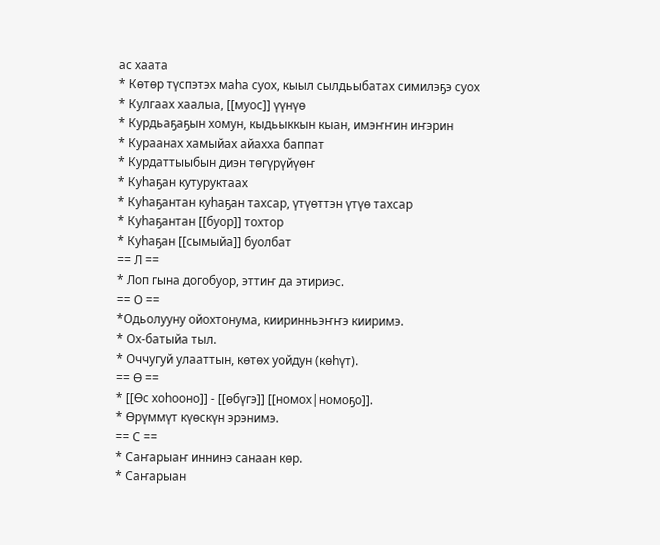ас хаата
* Көтөр түспэтэх маһа суох, кыыл сылдьыбатах симилэҕэ суох
* Кулгаах хаалыа, [[муос]] үүнүө
* Курдьаҕаҕын хомун, кыдьыккын кыан, имэҥҥин иҥэрин
* Кураанах хамыйах айахха баппат
* Курдаттыыбын диэн төгүрүйүөҥ
* Куһаҕан кутуруктаах
* Куһаҕантан куһаҕан тахсар, үтүөттэн үтүө тахсар
* Куһаҕантан [[буор]] тохтор
* Куһаҕан [[сымыйа]] буолбат
== Л ==
* Лоп гына догобуор, эттиҥ да этириэс.
== О ==
*Одьолууну ойохтонума, кииринньэҥҥэ кииримэ.
* Ох-батыйа тыл.
* Оччугуй улааттын, көтөх уойдун (көһүт).
== Ө ==
* [[Өс хоһооно]] - [[өбүгэ]] [[номох|номоҕо]].
* Өрүммүт күөскүн эрэнимэ.
== С ==
* Саҥарыаҥ иннинэ санаан көр.
* Саҥарыан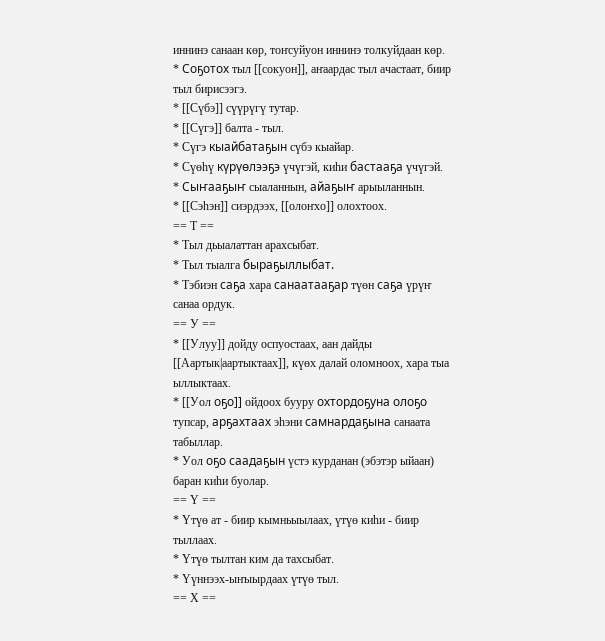иннинэ санаан көр, тоҥсуйуон иннинэ толкуйдаан көр.
* Соҕотох тыл [[сокуон]], аҥаардас тыл ачастаат, биир тыл бирисээгэ.
* [[Сүбэ]] сүүрүгү тутар.
* [[Сүгэ]] балта - тыл.
* Сүгэ кыайбатаҕын сүбэ кыайар.
* Сүөһү күрүөлээҕэ үчүгэй, киһи бастааҕа үчүгэй.
* Сыҥааҕыҥ сыаланнын, айаҕыҥ арыыланнын.
* [[Сэһэн]] сиэрдээх, [[олоҥхо]] олохтоох.
== Т ==
* Тыл дьыалаттан арахсыбат.
* Тыл тыалга быраҕыллыбат.
* Тэбиэн саҕа хара санаатааҕар түөн саҕа үрүҥ санаа ордук.
== У ==
* [[Улуу]] дойду оспуостаах, аан дайды [[Аартык|аартыктаах]], күөх далай оломноох, хара тыа ыллыктаах.
* [[Уол оҕо]] ойдоох бууру охтордоҕуна олоҕо тупсар, арҕахтаах эһэни самнардаҕына санаата табыллар.
* Уол оҕо саадаҕын үстэ курданан (эбэтэр ыйаан) баран киһи буолар.
== Ү ==
* Үтүө ат - биир кымньыылаах, үтүө киһи - биир тыллаах.
* Үтүө тылтан ким да тахсыбат.
* Үүннээх-ыҥыырдаах үтүө тыл.
== Х ==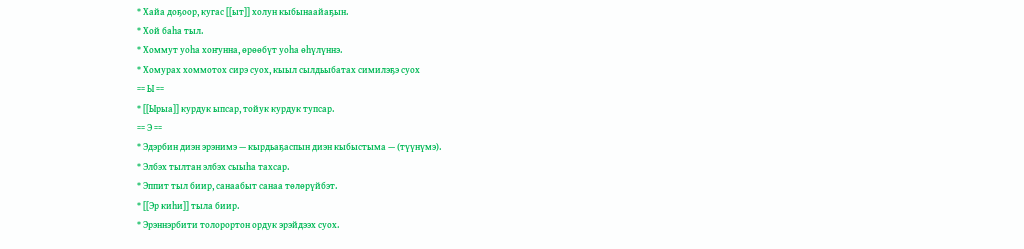* Хайа доҕоор, кугас [[ыт]] холун кыбынаайаҕын.
* Хой баһа тыл.
* Хоммут уоһа хоҥунна, өрөөбүт уоһа өһүлүннэ.
* Хомурах хоммотох сирэ суох, кыыл сылдьыбатах симилэҕэ суох
== Ы ==
* [[Ырыа]] курдук ыпсар, тойук курдук тупсар.
== Э ==
* Эдэрбин диэн эрэнимэ — кырдьаҕаспын диэн кыбыстыма — (түүнүмэ).
* Элбэх тылтан элбэх сыыһа тахсар.
* Эппит тыл биир, санаабыт санаа төлөрүйбэт.
* [[Эр киһи]] тыла биир.
* Эрэннэрбити толорортон ордук эрэйдээх суох.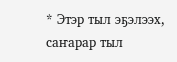* Этэр тыл эҕэлээх, саҥарар тыл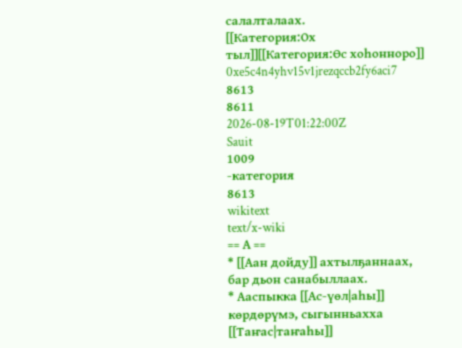салалталаах.
[[Категория:Ох тыл]][[Категория:Өс хоһонноро]]
0xe5c4n4yhv15v1jrezqccb2fy6aci7
8613
8611
2026-08-19T01:22:00Z
Sauit
1009
-категория
8613
wikitext
text/x-wiki
== А ==
* [[Аан дойду]] ахтылҕаннаах, бар дьон санабыллаах.
* Ааспыкка [[Ас-үөл|аһы]] көрдөрүмэ, сыгынньахха [[Таҥас|таҥаһы]]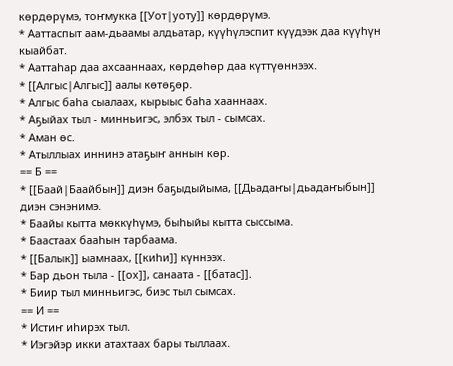көрдөрүмэ, тоҥмукка [[Уот|уоту]] көрдөрүмэ.
* Ааттаспыт аам-дьаамы алдьатар, күүһүлэспит күүдээк даа күүһүн кыайбат.
* Ааттаһар даа ахсааннаах, көрдөһөр даа күттүөннээх.
* [[Алгыс|Алгыс]] аалы көтөҕөр.
* Алгыс баһа сыалаах, кырыыс баһа хааннаах.
* Аҕыйах тыл - минньигэс, элбэх тыл - сымсах.
* Аман өс.
* Атыллыах иннинэ атаҕыҥ аннын көр.
== Б ==
* [[Баай|Баайбын]] диэн баҕыдыйыма, [[Дьадаҥы|дьадаҥыбын]] диэн сэнэнимэ.
* Баайы кытта мөккүһүмэ, быһыйы кытта сыссыма.
* Баастаах бааһын тарбаама.
* [[Балык]] ыамнаах, [[киһи]] күннээх.
* Бар дьон тыла - [[ох]], санаата - [[батас]].
* Биир тыл минньигэс, биэс тыл сымсах.
== И ==
* Истиҥ иһирэх тыл.
* Иэгэйэр икки атахтаах бары тыллаах.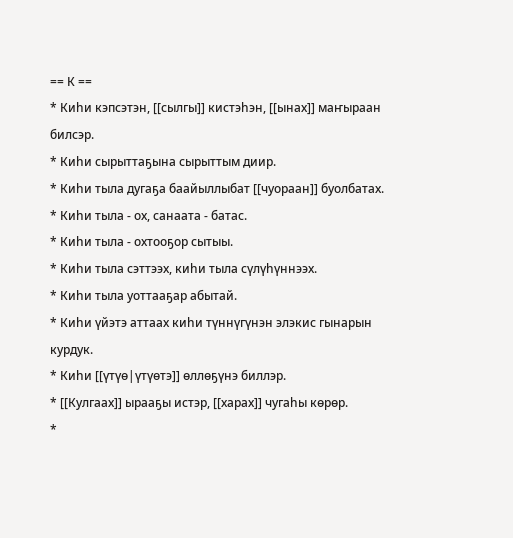== К ==
* Киһи кэпсэтэн, [[сылгы]] кистэһэн, [[ынах]] маҥыраан билсэр.
* Киһи сырыттаҕына сырыттым диир.
* Киһи тыла дугаҕа баайыллыбат [[чуораан]] буолбатах.
* Киһи тыла - ох, санаата - батас.
* Киһи тыла - охтооҕор сытыы.
* Киһи тыла сэттээх, киһи тыла сүлүһүннээх.
* Киһи тыла уоттааҕар абытай.
* Киһи үйэтэ аттаах киһи түннүгүнэн элэкис гынарын курдук.
* Киһи [[үтүө|үтүөтэ]] өллөҕүнэ биллэр.
* [[Кулгаах]] ырааҕы истэр, [[харах]] чугаһы көрөр.
*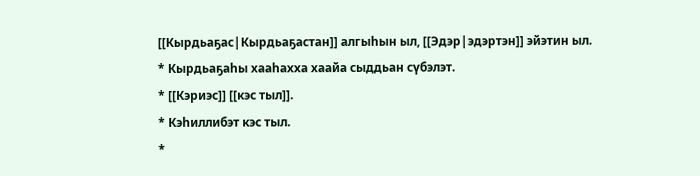[[Кырдьаҕас|Кырдьаҕастан]] алгыһын ыл, [[Эдэр|эдэртэн]] эйэтин ыл.
* Кырдьаҕаһы хааһахха хаайа сыддьан сүбэлэт.
* [[Кэриэс]] [[кэс тыл]].
* Кэһиллибэт кэс тыл.
*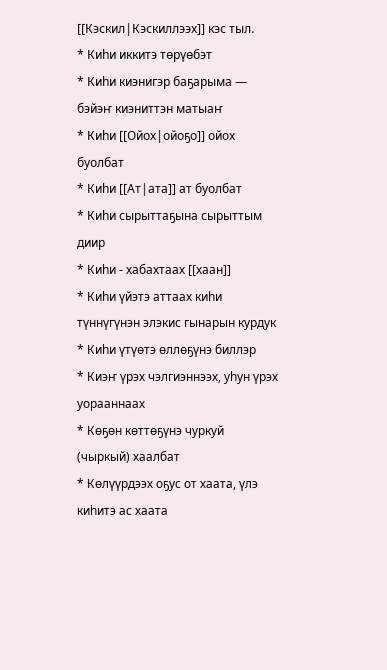[[Кэскил|Кэскиллээх]] кэс тыл.
* Киһи иккитэ төрүөбэт
* Киһи киэнигэр баҕарыма — бэйэҥ киэниттэн матыаҥ
* Киһи [[Ойох|ойоҕо]] ойох буолбат
* Киһи [[Ат|ата]] ат буолбат
* Киһи сырыттаҕына сырыттым диир
* Киһи - хабахтаах [[хаан]]
* Киһи үйэтэ аттаах киһи түннүгүнэн элэкис гынарын курдук
* Киһи үтүөтэ өллөҕүнэ биллэр
* Киэҥ үрэх чэлгиэннээх, уһун үрэх уорааннаах
* Көҕөн көттөҕүнэ чуркуй (чыркый) хаалбат
* Көлүүрдээх оҕус от хаата, үлэ киһитэ ас хаата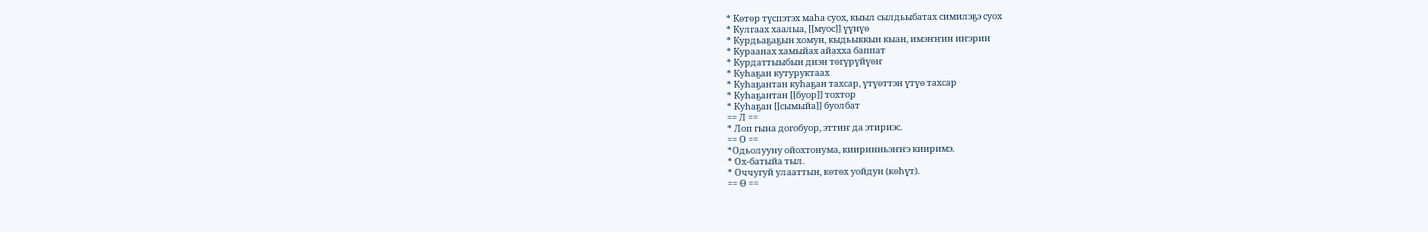* Көтөр түспэтэх маһа суох, кыыл сылдьыбатах симилэҕэ суох
* Кулгаах хаалыа, [[муос]] үүнүө
* Курдьаҕаҕын хомун, кыдьыккын кыан, имэҥҥин иҥэрин
* Кураанах хамыйах айахха баппат
* Курдаттыыбын диэн төгүрүйүөҥ
* Куһаҕан кутуруктаах
* Куһаҕантан куһаҕан тахсар, үтүөттэн үтүө тахсар
* Куһаҕантан [[буор]] тохтор
* Куһаҕан [[сымыйа]] буолбат
== Л ==
* Лоп гына догобуор, эттиҥ да этириэс.
== О ==
*Одьолууну ойохтонума, кииринньэҥҥэ кииримэ.
* Ох-батыйа тыл.
* Оччугуй улааттын, көтөх уойдун (көһүт).
== Ө ==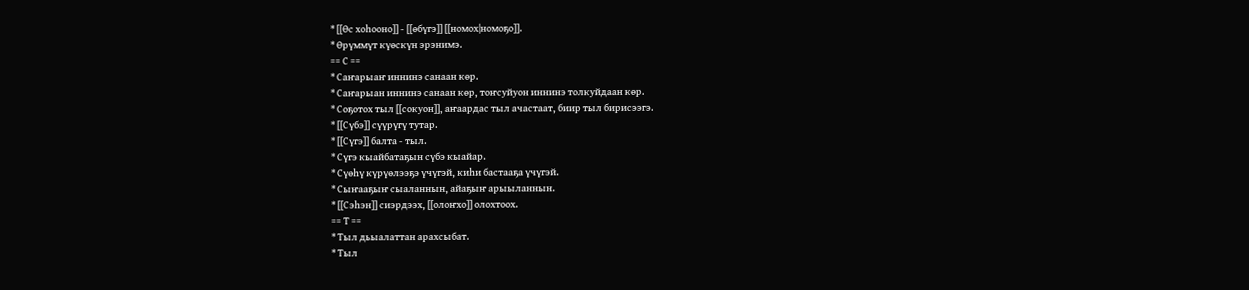* [[Өс хоһооно]] - [[өбүгэ]] [[номох|номоҕо]].
* Өрүммүт күөскүн эрэнимэ.
== С ==
* Саҥарыаҥ иннинэ санаан көр.
* Саҥарыан иннинэ санаан көр, тоҥсуйуон иннинэ толкуйдаан көр.
* Соҕотох тыл [[сокуон]], аҥаардас тыл ачастаат, биир тыл бирисээгэ.
* [[Сүбэ]] сүүрүгү тутар.
* [[Сүгэ]] балта - тыл.
* Сүгэ кыайбатаҕын сүбэ кыайар.
* Сүөһү күрүөлээҕэ үчүгэй, киһи бастааҕа үчүгэй.
* Сыҥааҕыҥ сыаланнын, айаҕыҥ арыыланнын.
* [[Сэһэн]] сиэрдээх, [[олоҥхо]] олохтоох.
== Т ==
* Тыл дьыалаттан арахсыбат.
* Тыл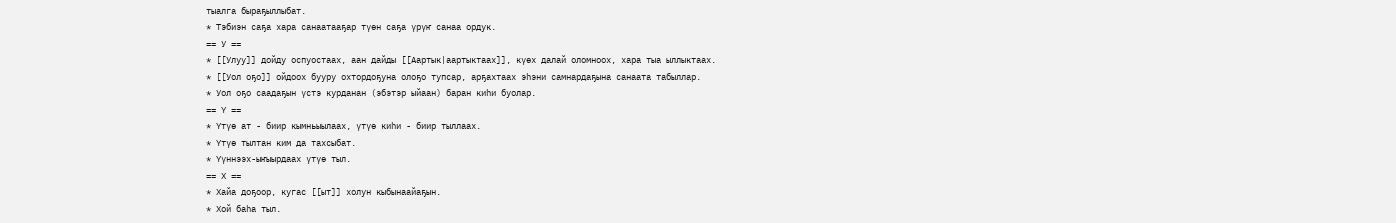тыалга быраҕыллыбат.
* Тэбиэн саҕа хара санаатааҕар түөн саҕа үрүҥ санаа ордук.
== У ==
* [[Улуу]] дойду оспуостаах, аан дайды [[Аартык|аартыктаах]], күөх далай оломноох, хара тыа ыллыктаах.
* [[Уол оҕо]] ойдоох бууру охтордоҕуна олоҕо тупсар, арҕахтаах эһэни самнардаҕына санаата табыллар.
* Уол оҕо саадаҕын үстэ курданан (эбэтэр ыйаан) баран киһи буолар.
== Ү ==
* Үтүө ат - биир кымньыылаах, үтүө киһи - биир тыллаах.
* Үтүө тылтан ким да тахсыбат.
* Үүннээх-ыҥыырдаах үтүө тыл.
== Х ==
* Хайа доҕоор, кугас [[ыт]] холун кыбынаайаҕын.
* Хой баһа тыл.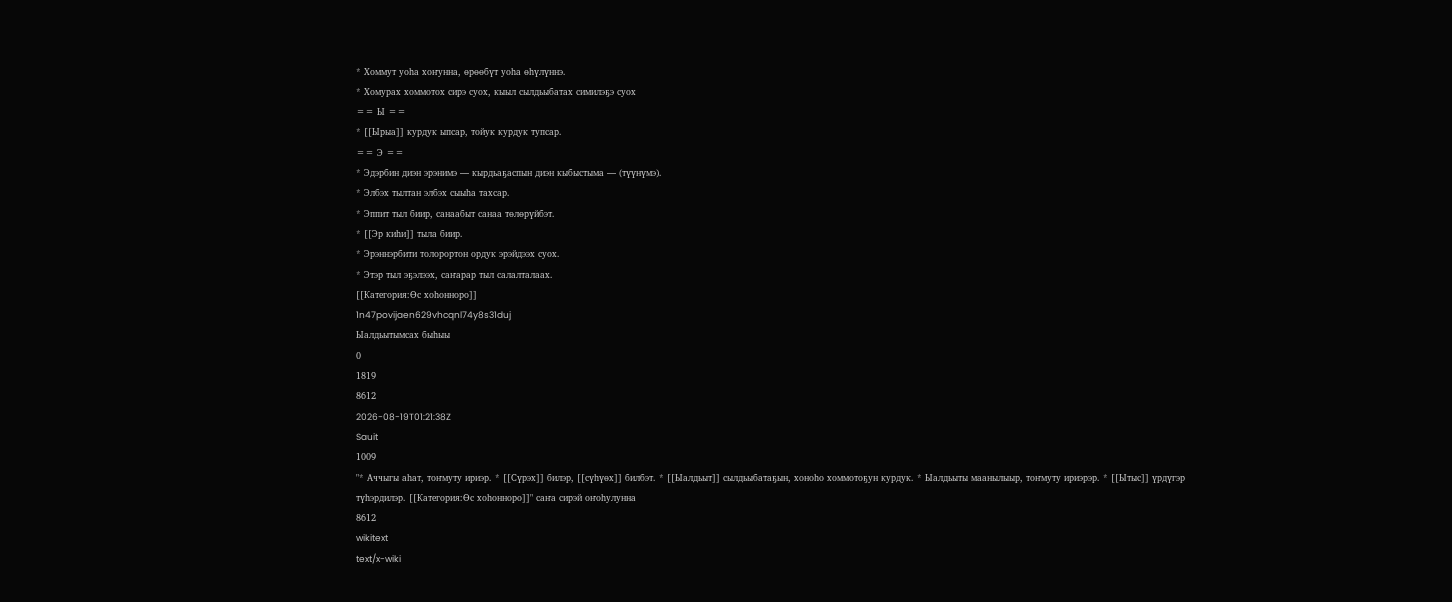* Хоммут уоһа хоҥунна, өрөөбүт уоһа өһүлүннэ.
* Хомурах хоммотох сирэ суох, кыыл сылдьыбатах симилэҕэ суох
== Ы ==
* [[Ырыа]] курдук ыпсар, тойук курдук тупсар.
== Э ==
* Эдэрбин диэн эрэнимэ — кырдьаҕаспын диэн кыбыстыма — (түүнүмэ).
* Элбэх тылтан элбэх сыыһа тахсар.
* Эппит тыл биир, санаабыт санаа төлөрүйбэт.
* [[Эр киһи]] тыла биир.
* Эрэннэрбити толорортон ордук эрэйдээх суох.
* Этэр тыл эҕэлээх, саҥарар тыл салалталаах.
[[Категория:Өс хоһонноро]]
1n47povijaen629vhcqnl74y8s31duj
Ыалдьытымсах быһыы
0
1819
8612
2026-08-19T01:21:38Z
Sauit
1009
"* Аччыгы аһат, тоҥмуту ириэр. * [[Сүрэх]] билэр, [[сүһүөх]] билбэт. * [[Ыалдьыт]] сылдьыбатаҕын, хоноһо хоммотоҕун курдук. * Ыалдьыты маанылыыр, тоҥмуту ириэрэр. * [[Ытыс]] үрдүгэр түһэрдилэр. [[Категория:Өс хоһонноро]]" саҥа сирэй оҥоһулунна
8612
wikitext
text/x-wiki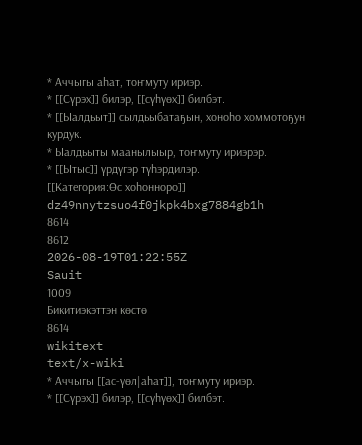* Аччыгы аһат, тоҥмуту ириэр.
* [[Сүрэх]] билэр, [[сүһүөх]] билбэт.
* [[Ыалдьыт]] сылдьыбатаҕын, хоноһо хоммотоҕун курдук.
* Ыалдьыты маанылыыр, тоҥмуту ириэрэр.
* [[Ытыс]] үрдүгэр түһэрдилэр.
[[Категория:Өс хоһонноро]]
dz49nnytzsuo4f0jkpk4bxg7884gb1h
8614
8612
2026-08-19T01:22:55Z
Sauit
1009
Бикитиэкэттэн көстө
8614
wikitext
text/x-wiki
* Аччыгы [[ас-үөл|аһат]], тоҥмуту ириэр.
* [[Сүрэх]] билэр, [[сүһүөх]] билбэт.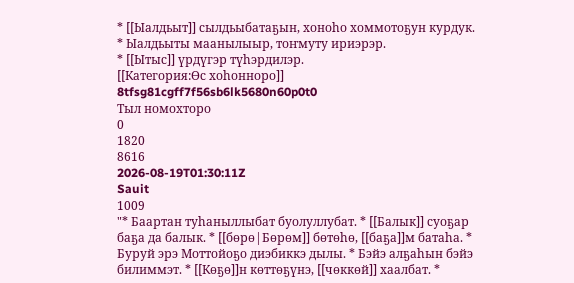* [[Ыалдьыт]] сылдьыбатаҕын, хоноһо хоммотоҕун курдук.
* Ыалдьыты маанылыыр, тоҥмуту ириэрэр.
* [[Ытыс]] үрдүгэр түһэрдилэр.
[[Категория:Өс хоһонноро]]
8tfsg81cgff7f56sb6lk5680n60p0t0
Тыл номохторо
0
1820
8616
2026-08-19T01:30:11Z
Sauit
1009
"* Баартан туһаныллыбат буолуллубат. * [[Балык]] суоҕар баҕа да балык. * [[бөрө|Бөрөм]] бөтөһө, [[баҕа]]м батаһа. * Буруй эрэ Моттойоҕо диэбиккэ дылы. * Бэйэ алҕаһын бэйэ билиммэт. * [[Көҕө]]н көттөҕүнэ, [[чөккөй]] хаалбат. *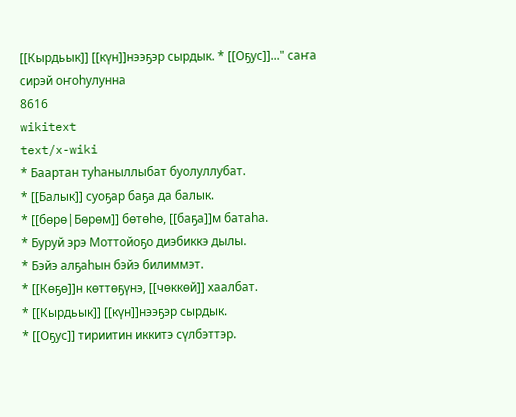[[Кырдьык]] [[күн]]нээҕэр сырдык. * [[Оҕус]]..." саҥа сирэй оҥоһулунна
8616
wikitext
text/x-wiki
* Баартан туһаныллыбат буолуллубат.
* [[Балык]] суоҕар баҕа да балык.
* [[бөрө|Бөрөм]] бөтөһө, [[баҕа]]м батаһа.
* Буруй эрэ Моттойоҕо диэбиккэ дылы.
* Бэйэ алҕаһын бэйэ билиммэт.
* [[Көҕө]]н көттөҕүнэ, [[чөккөй]] хаалбат.
* [[Кырдьык]] [[күн]]нээҕэр сырдык.
* [[Оҕус]] тириитин иккитэ сүлбэттэр.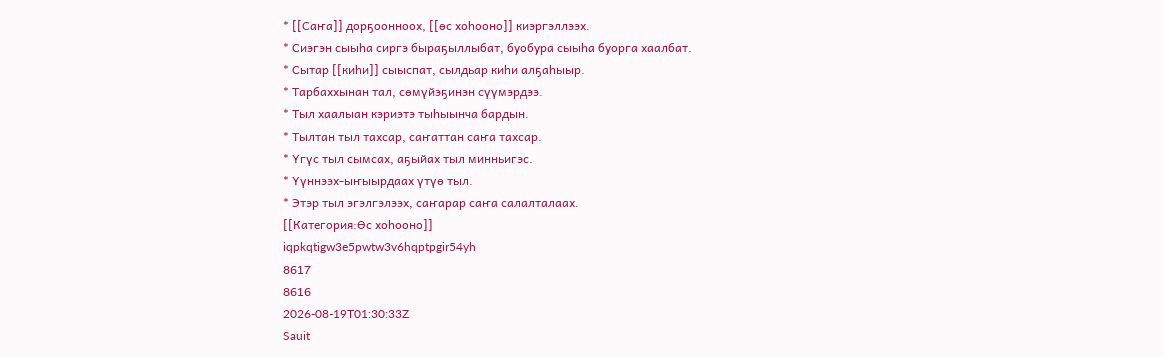* [[Саҥа]] дорҕоонноох, [[өс хоһооно]] киэргэллээх.
* Сиэгэн сыыһа сиргэ быраҕыллыбат, буобура сыыһа буорга хаалбат.
* Сытар [[киһи]] сыыспат, сылдьар киһи алҕаһыыр.
* Тарбаххынан тал, сөмүйэҕинэн сүүмэрдээ.
* Тыл хаалыан кэриэтэ тыһыынча бардын.
* Тылтан тыл тахсар, саҥаттан саҥа тахсар.
* Үгүс тыл сымсах, аҕыйах тыл минньигэс.
* Үүннээх-ыҥыырдаах үтүө тыл.
* Этэр тыл эгэлгэлээх, саҥарар саҥа салалталаах.
[[Категория:Өс хоһооно]]
iqpkqtigw3e5pwtw3v6hqptpgir54yh
8617
8616
2026-08-19T01:30:33Z
Sauit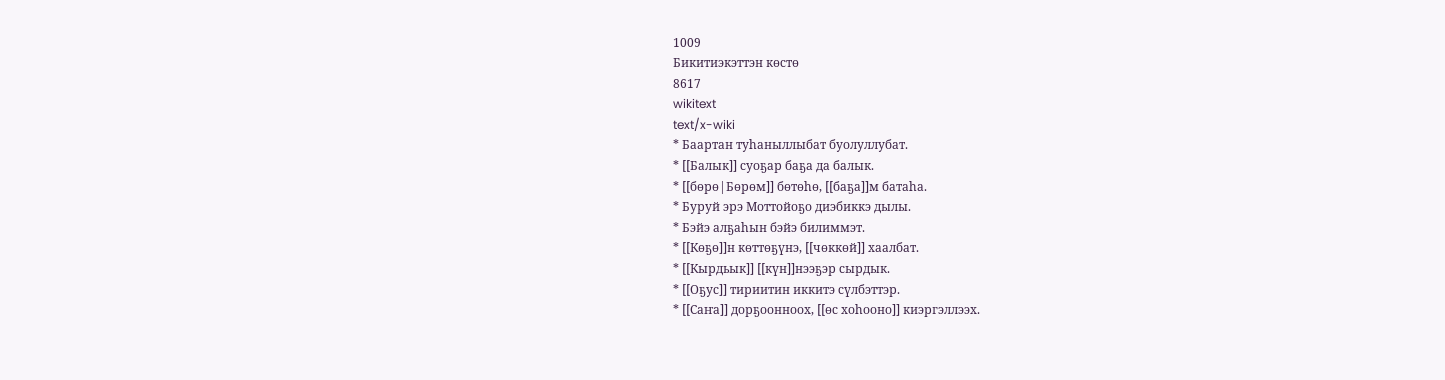1009
Бикитиэкэттэн көстө
8617
wikitext
text/x-wiki
* Баартан туһаныллыбат буолуллубат.
* [[Балык]] суоҕар баҕа да балык.
* [[бөрө|Бөрөм]] бөтөһө, [[баҕа]]м батаһа.
* Буруй эрэ Моттойоҕо диэбиккэ дылы.
* Бэйэ алҕаһын бэйэ билиммэт.
* [[Көҕө]]н көттөҕүнэ, [[чөккөй]] хаалбат.
* [[Кырдьык]] [[күн]]нээҕэр сырдык.
* [[Оҕус]] тириитин иккитэ сүлбэттэр.
* [[Саҥа]] дорҕоонноох, [[өс хоһооно]] киэргэллээх.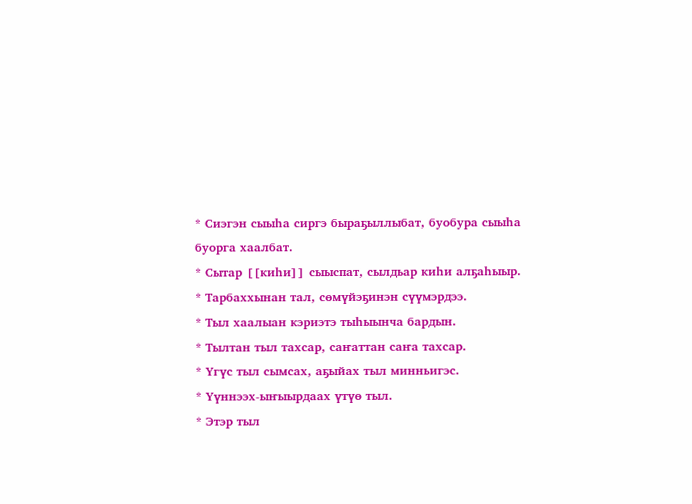* Сиэгэн сыыһа сиргэ быраҕыллыбат, буобура сыыһа буорга хаалбат.
* Сытар [[киһи]] сыыспат, сылдьар киһи алҕаһыыр.
* Тарбаххынан тал, сөмүйэҕинэн сүүмэрдээ.
* Тыл хаалыан кэриэтэ тыһыынча бардын.
* Тылтан тыл тахсар, саҥаттан саҥа тахсар.
* Үгүс тыл сымсах, аҕыйах тыл минньигэс.
* Үүннээх-ыҥыырдаах үтүө тыл.
* Этэр тыл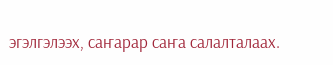эгэлгэлээх, саҥарар саҥа салалталаах.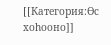[[Категория:Өс хоһооно]]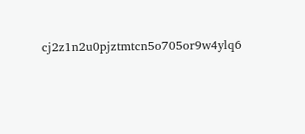cj2z1n2u0pjztmtcn5o705or9w4ylq6